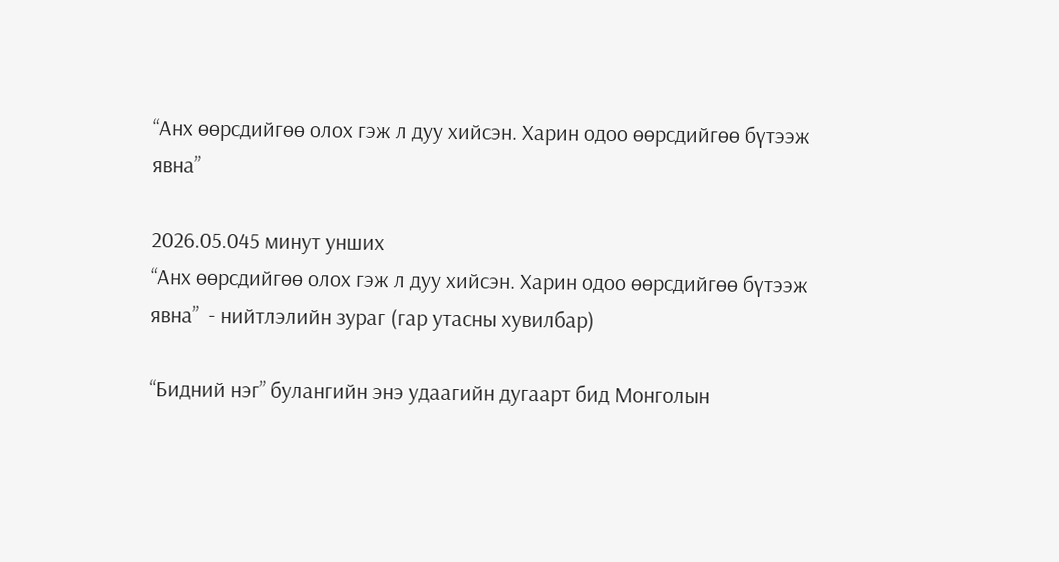“Анх өөрсдийгөө олох гэж л дуу хийсэн. Харин одоо өөрсдийгөө бүтээж явна”

2026.05.045 минут унших
“Анх өөрсдийгөө олох гэж л дуу хийсэн. Харин одоо өөрсдийгөө бүтээж явна”  - нийтлэлийн зураг (гар утасны хувилбар)

“Бидний нэг” булангийн энэ удаагийн дугаарт бид Монголын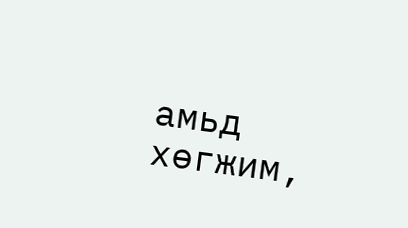амьд хөгжим,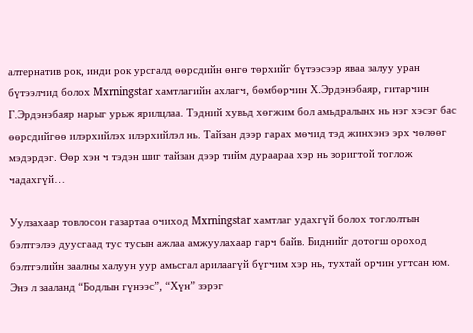алтернатив рок, инди рок урсгалд өөрсдийн өнгө төрхийг бүтээсээр яваа залуу уран бүтээлчид болох Mxrningstar хамтлагийн ахлагч, бөмбөрчин Х.Эрдэнэбаяр, гитарчин Г.Эрдэнэбаяр нарыг урьж ярилцлаа. Тэдний хувьд хөгжим бол амьдралынх нь нэг хэсэг бас өөрсдийгөө илэрхийлэх илэрхийлэл нь. Тайзан дээр гарах мөчид тэд жинхэнэ эрх чөлөөг мэдэрдэг. Өөр хэн ч тэдэн шиг тайзан дээр тийм дураараа хэр нь зоригтой тоглож чадахгүй…

Уулзахаар товлосон газартаа очиход Mxrningstar хамтлаг удахгүй болох тоглолтын бэлтгэлээ дуусгаад тус тусын ажлаа амжуулахаар гарч байв. Биднийг дотогш ороход бэлтгэлийн заалны халуун уур амьсгал арилаагүй бүгчим хэр нь, тухтай орчин угтсан юм. Энэ л зааланд “Бодлын гүнээс”, “Хүн” зэрэг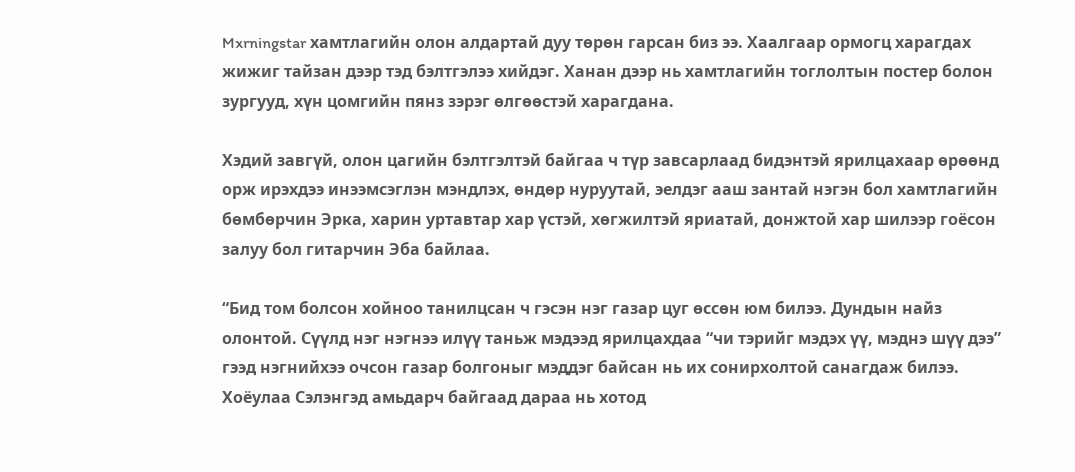Mxrningstar хамтлагийн олон алдартай дуу төрөн гарсан биз ээ. Хаалгаар ормогц харагдах жижиг тайзан дээр тэд бэлтгэлээ хийдэг. Ханан дээр нь хамтлагийн тоглолтын постер болон зургууд, хүн цомгийн пянз зэрэг өлгөөстэй харагдана.

Хэдий завгүй, олон цагийн бэлтгэлтэй байгаа ч түр завсарлаад бидэнтэй ярилцахаар өрөөнд орж ирэхдээ инээмсэглэн мэндлэх, өндөр нуруутай, эелдэг ааш зантай нэгэн бол хамтлагийн бөмбөрчин Эрка, харин уртавтар хар үстэй, хөгжилтэй яриатай, донжтой хар шилээр гоёсон залуу бол гитарчин Эба байлаа.

“Бид том болсон хойноо танилцсан ч гэсэн нэг газар цуг өссөн юм билээ. Дундын найз олонтой. Сүүлд нэг нэгнээ илүү таньж мэдээд ярилцахдаа “чи тэрийг мэдэх үү, мэднэ шүү дээ” гээд нэгнийхээ очсон газар болгоныг мэддэг байсан нь их сонирхолтой санагдаж билээ. Хоёулаа Сэлэнгэд амьдарч байгаад дараа нь хотод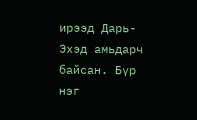ирээд Дарь-Эхэд амьдарч байсан. Бүр нэг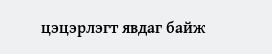цэцэрлэгт явдаг байж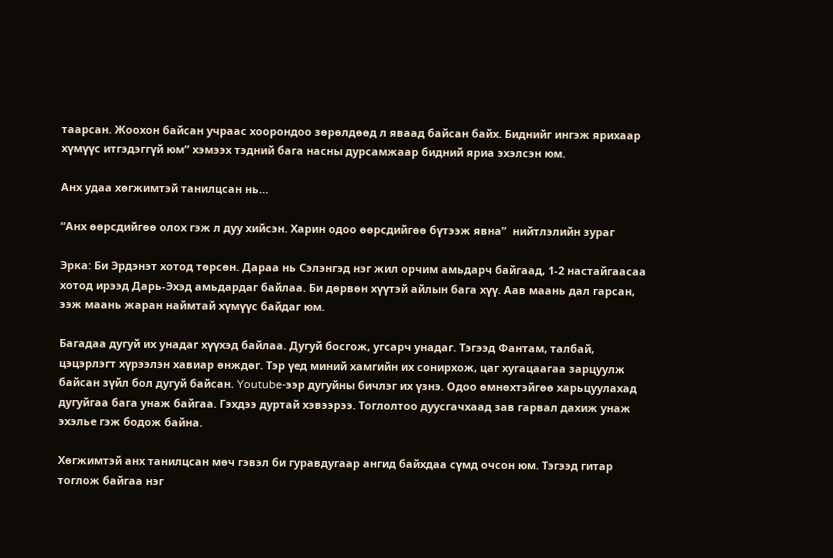таарсан. Жоохон байсан учраас хоорондоо зөрөлдөөд л яваад байсан байх. Биднийг ингэж ярихаар хүмүүс итгэдэггүй юм” хэмээх тэдний бага насны дурсамжаар бидний яриа эхэлсэн юм.

Анх удаа хөгжимтэй танилцсан нь…

“Анх өөрсдийгөө олох гэж л дуу хийсэн. Харин одоо өөрсдийгөө бүтээж явна”  нийтлэлийн зураг

Эрка: Би Эрдэнэт хотод төрсөн. Дараа нь Сэлэнгэд нэг жил орчим амьдарч байгаад, 1-2 настайгаасаа хотод ирээд Дарь-Эхэд амьдардаг байлаа. Би дөрвөн хүүтэй айлын бага хүү. Аав маань дал гарсан, ээж маань жаран наймтай хүмүүс байдаг юм.

Багадаа дугуй их унадаг хүүхэд байлаа. Дугуй босгож, угсарч унадаг. Тэгээд Фантам, талбай, цэцэрлэгт хүрээлэн хавиар өнждөг. Тэр үед миний хамгийн их сонирхож, цаг хугацаагаа зарцуулж байсан зүйл бол дугуй байсан. Youtube-ээр дугуйны бичлэг их үзнэ. Одоо өмнөхтэйгөө харьцуулахад дугуйгаа бага унаж байгаа. Гэхдээ дуртай хэвээрээ. Тоглолтоо дуусгачхаад зав гарвал дахиж унаж эхэлье гэж бодож байна.

Хөгжимтэй анх танилцсан мөч гэвэл би гуравдугаар ангид байхдаа сүмд очсон юм. Тэгээд гитар тоглож байгаа нэг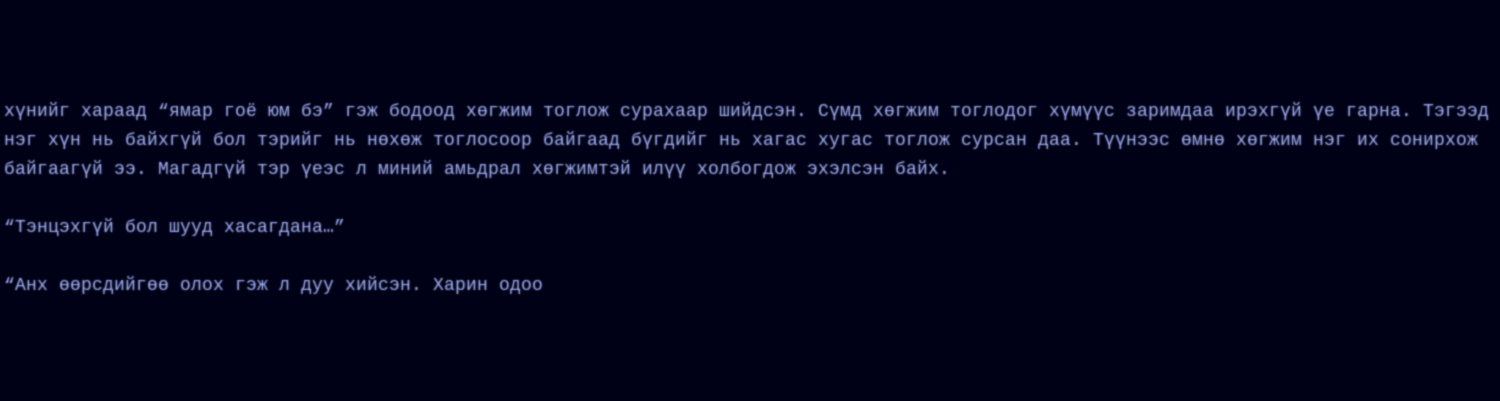хүнийг хараад “ямар гоё юм бэ” гэж бодоод хөгжим тоглож сурахаар шийдсэн. Сүмд хөгжим тоглодог хүмүүс заримдаа ирэхгүй үе гарна. Тэгээд нэг хүн нь байхгүй бол тэрийг нь нөхөж тоглосоор байгаад бүгдийг нь хагас хугас тоглож сурсан даа. Түүнээс өмнө хөгжим нэг их сонирхож байгаагүй ээ. Магадгүй тэр үеэс л миний амьдрал хөгжимтэй илүү холбогдож эхэлсэн байх.

“Тэнцэхгүй бол шууд хасагдана…”

“Анх өөрсдийгөө олох гэж л дуу хийсэн. Харин одоо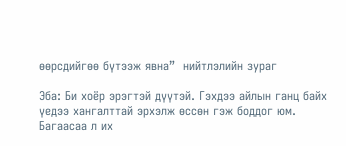өөрсдийгөө бүтээж явна”  нийтлэлийн зураг

Эба: Би хоёр эрэгтэй дүүтэй. Гэхдээ айлын ганц байх үедээ хангалттай эрхэлж өссөн гэж боддог юм. Багаасаа л их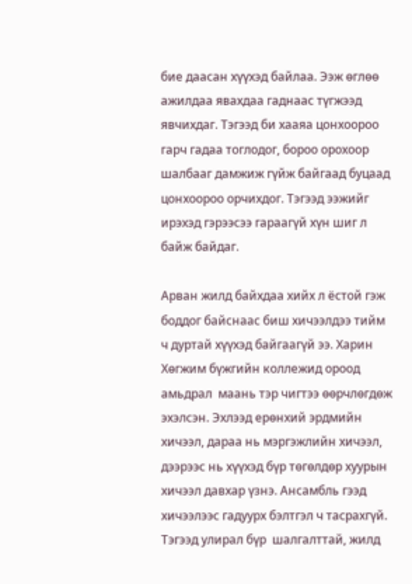бие даасан хүүхэд байлаа. Ээж өглөө ажилдаа явахдаа гаднаас түгжээд явчихдаг. Тэгээд би хааяа цонхоороо гарч гадаа тоглодог, бороо орохоор шалбааг дамжиж гүйж байгаад буцаад цонхоороо орчихдог. Тэгээд ээжийг ирэхэд гэрээсээ гараагүй хүн шиг л байж байдаг.

Арван жилд байхдаа хийх л ёстой гэж боддог байснаас биш хичээлдээ тийм ч дуртай хүүхэд байгаагүй ээ. Харин Хөгжим бүжгийн коллежид ороод амьдрал  маань тэр чигтээ өөрчлөгдөж эхэлсэн. Эхлээд ерөнхий эрдмийн хичээл, дараа нь мэргэжлийн хичээл, дээрээс нь хүүхэд бүр төгөлдөр хуурын хичээл давхар үзнэ. Ансамбль гээд хичээлээс гадуурх бэлтгэл ч тасрахгүй. Тэгээд улирал бүр  шалгалттай, жилд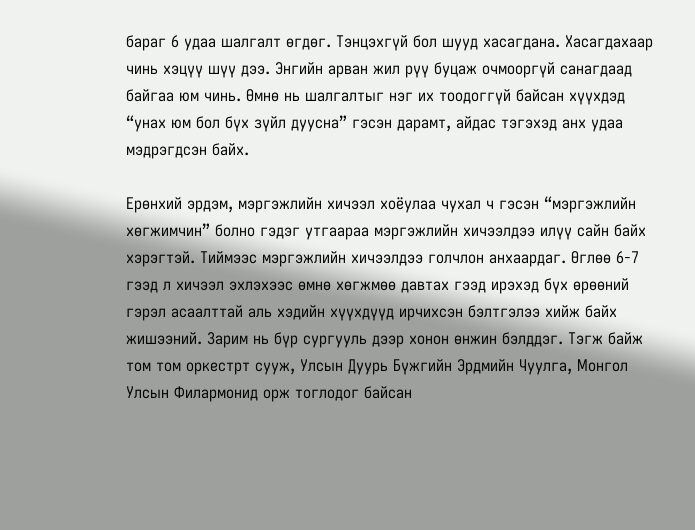бараг 6 удаа шалгалт өгдөг. Тэнцэхгүй бол шууд хасагдана. Хасагдахаар чинь хэцүү шүү дээ. Энгийн арван жил рүү буцаж очмооргүй санагдаад байгаа юм чинь. Өмнө нь шалгалтыг нэг их тоодоггүй байсан хүүхдэд “унах юм бол бүх зүйл дуусна” гэсэн дарамт, айдас тэгэхэд анх удаа мэдрэгдсэн байх.

Ерөнхий эрдэм, мэргэжлийн хичээл хоёулаа чухал ч гэсэн “мэргэжлийн хөгжимчин” болно гэдэг утгаараа мэргэжлийн хичээлдээ илүү сайн байх хэрэгтэй. Тиймээс мэргэжлийн хичээлдээ голчлон анхаардаг. Өглөө 6-7 гээд л хичээл эхлэхээс өмнө хөгжмөө давтах гээд ирэхэд бүх өрөөний гэрэл асаалттай аль хэдийн хүүхдүүд ирчихсэн бэлтгэлээ хийж байх жишээний. Зарим нь бүр сургууль дээр хонон өнжин бэлддэг. Тэгж байж том том оркестрт сууж, Улсын Дуурь Бүжгийн Эрдмийн Чуулга, Монгол Улсын Филармонид орж тоглодог байсан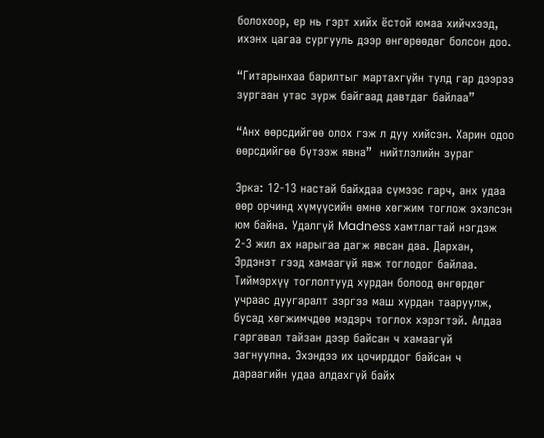болохоор, ер нь гэрт хийх ёстой юмаа хийчхээд, ихэнх цагаа сургууль дээр өнгөрөөдөг болсон доо.

“Гитарынхаа барилтыг мартахгүйн тулд гар дээрээ зургаан утас зурж байгаад давтдаг байлаа”

“Анх өөрсдийгөө олох гэж л дуу хийсэн. Харин одоо өөрсдийгөө бүтээж явна”  нийтлэлийн зураг

Эрка: 12-13 настай байхдаа сүмээс гарч, анх удаа өөр орчинд хүмүүсийн өмнө хөгжим тоглож эхэлсэн юм байна. Удалгүй Madness хамтлагтай нэгдэж 2-3 жил ах нарыгаа дагж явсан даа. Дархан, Эрдэнэт гээд хамаагүй явж тоглодог байлаа. Тиймэрхүү тоглолтууд хурдан болоод өнгөрдөг учраас дуугаралт зэргээ маш хурдан тааруулж, бусад хөгжимчдөө мэдэрч тоглох хэрэгтэй. Алдаа гаргавал тайзан дээр байсан ч хамаагүй загнуулна. Эхэндээ их цочирддог байсан ч дараагийн удаа алдахгүй байх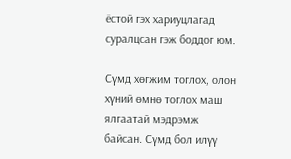ёстой гэх хариуцлагад суралцсан гэж боддог юм.

Сүмд хөгжим тоглох, олон хүний өмнө тоглох маш ялгаатай мэдрэмж байсан. Сүмд бол илүү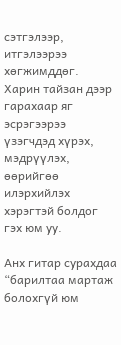сэтгэлээр, итгэлээрээ хөгжимддөг. Харин тайзан дээр гарахаар яг эсрэгээрээ үзэгчдэд хүрэх, мэдрүүлэх, өөрийгөө илэрхийлэх хэрэгтэй болдог гэх юм уу.

Анх гитар сурахдаа “барилтаа мартаж болохгүй юм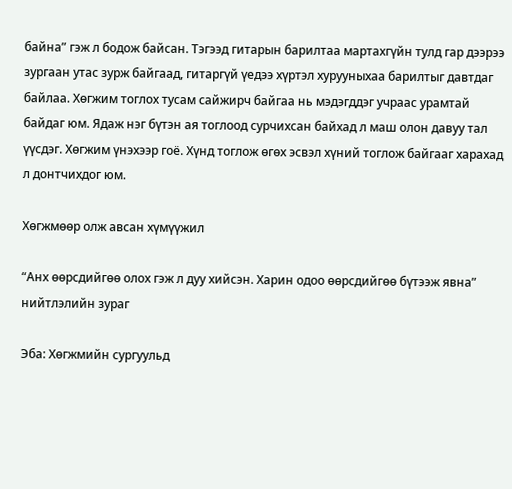байна” гэж л бодож байсан. Тэгээд гитарын барилтаа мартахгүйн тулд гар дээрээ зургаан утас зурж байгаад, гитаргүй үедээ хүртэл хурууныхаа барилтыг давтдаг байлаа. Хөгжим тоглох тусам сайжирч байгаа нь мэдэгддэг учраас урамтай байдаг юм. Ядаж нэг бүтэн ая тоглоод сурчихсан байхад л маш олон давуу тал үүсдэг. Хөгжим үнэхээр гоё. Хүнд тоглож өгөх эсвэл хүний тоглож байгааг харахад л донтчихдог юм.

Хөгжмөөр олж авсан хүмүүжил

“Анх өөрсдийгөө олох гэж л дуу хийсэн. Харин одоо өөрсдийгөө бүтээж явна”  нийтлэлийн зураг

Эба: Хөгжмийн сургуульд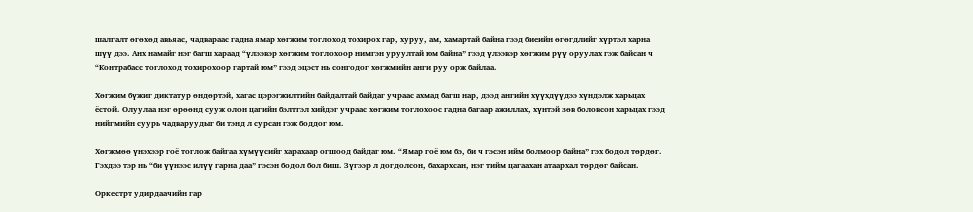шалгалт өгөхөд авьяас, чадвараас гадна ямар хөгжим тоглоход тохирох гар, хуруу, ам, хамартай байна гээд биеийн өгөгдлийг хүртэл харна шүү дээ. Анх намайг нэг багш хараад “үлээвэр хөгжим тоглохоор нимгэн уруултай юм байна” гээд үлээвэр хөгжим рүү оруулах гэж байсан ч “Контрабасс тоглоход тохирохоор гартай юм” гээд эцэст нь сонгодог хөгжмийн анги руу орж байлаа.

Хөгжим бүжиг диктатур өндөртэй, хагас цэрэгжилтийн байдалтай байдаг учраас ахмад багш нар, дээд ангийн хүүхдүүдээ хүндэлж харьцах ёстой. Олуулаа нэг өрөөнд сууж олон цагийн бэлтгэл хийдэг учраас хөгжим тоглохоос гадна багаар ажиллах, хүнтэй зөв боловсон харьцах гээд нийгмийн суурь чадваруудыг би тэнд л сурсан гэж боддог юм.

Хөгжмөө үнэхээр гоё тоглож байгаа хүмүүсийг харахаар огшоод байдаг юм. “Ямар гоё юм бэ, би ч гэсэн ийм болмоор байна” гэх бодол төрдөг. Гэхдээ тэр нь “би үүнээс илүү гарна даа” гэсэн бодол бол биш. Зүгээр л догдолсон, бахархсан, нэг тийм цагаахан атаархал төрдөг байсан.

Оркестрт удирдаачийн гар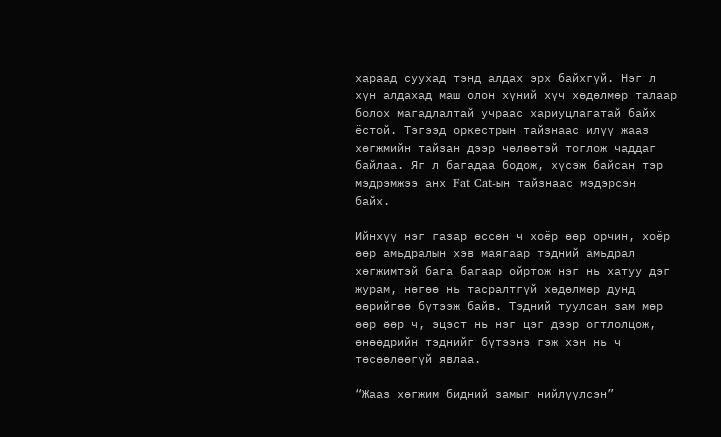хараад суухад тэнд алдах эрх байхгүй. Нэг л хүн алдахад маш олон хүний хүч хөдөлмөр талаар болох магадлалтай учраас хариуцлагатай байх ёстой. Тэгээд оркестрын тайзнаас илүү жааз хөгжмийн тайзан дээр чөлөөтэй тоглож чаддаг байлаа. Яг л багадаа бодож, хүсэж байсан тэр мэдрэмжээ анх Fat Cat-ын тайзнаас мэдэрсэн байх.

Ийнхүү нэг газар өссөн ч хоёр өөр орчин, хоёр өөр амьдралын хэв маягаар тэдний амьдрал хөгжимтэй бага багаар ойртож нэг нь хатуу дэг журам, нөгөө нь тасралтгүй хөдөлмөр дунд өөрийгөө бүтээж байв. Тэдний туулсан зам мөр өөр өөр ч, эцэст нь нэг цэг дээр огтлолцож, өнөөдрийн тэднийг бүтээнэ гэж хэн нь ч төсөөлөөгүй явлаа.

“Жааз хөгжим бидний замыг нийлүүлсэн”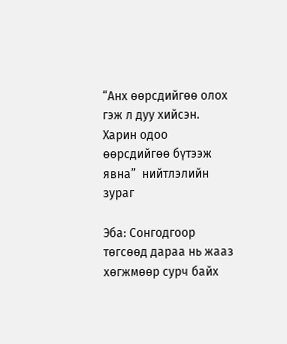“Анх өөрсдийгөө олох гэж л дуу хийсэн. Харин одоо өөрсдийгөө бүтээж явна”  нийтлэлийн зураг

Эба: Сонгодгоор төгсөөд дараа нь жааз хөгжмөөр сурч байх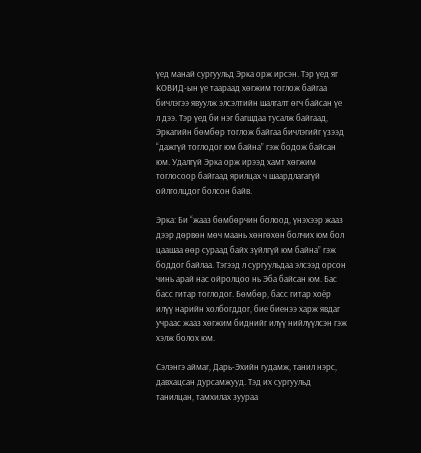үед манай сургуульд Эрка орж ирсэн. Тэр үед яг КОВИД-ын үе таараад хөгжим тоглож байгаа бичлэгээ явуулж элсэлтийн шалгалт өгч байсан үе л дээ. Тэр үед би нэг багшдаа тусалж байгаад, Эркагийн бөмбөр тоглож байгаа бичлэгийг үзээд “дажгүй тоглодог юм байна” гэж бодож байсан юм. Удалгүй Эрка орж ирээд хамт хөгжим тоглосоор байгаад ярилцах ч шаардлагагүй ойлголцдог болсон байв.

Эрка: Би “жааз бөмбөрчин болоод, үнэхээр жааз дээр дөрвөн мөч маань хөнгөхөн болчих юм бол цаашаа өөр сураад байх зүйлгүй юм байна” гэж боддог байлаа. Тэгээд л сургуульдаа элсээд орсон чинь арай нас ойролцоо нь Эба байсан юм. Бас басс гитар тоглодог. Бөмбөр, басс гитар хоёр илүү нарийн холбогддог, бие биенээ харж явдаг учраас жааз хөгжим биднийг илүү нийлүүлсэн гэж хэлж болох юм.

Сэлэнгэ аймаг, Дарь-Эхийн гудамж, танил нэрс, давхацсан дурсамжууд. Тэд их сургуульд танилцан, тамхилах зуураа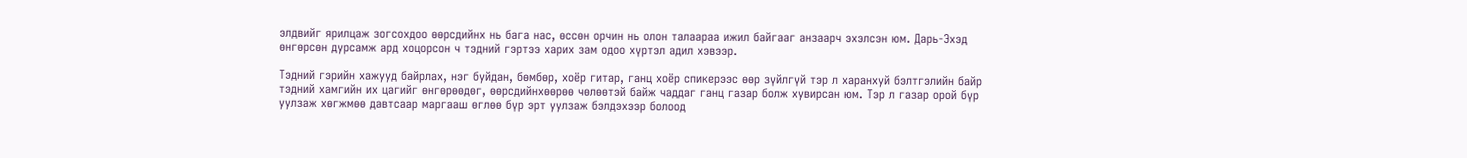элдвийг ярилцаж зогсохдоо өөрсдийнх нь бага нас, өссөн орчин нь олон талаараа ижил байгааг анзаарч эхэлсэн юм. Дарь-Эхэд өнгөрсөн дурсамж ард хоцорсон ч тэдний гэртээ харих зам одоо хүртэл адил хэвээр.

Тэдний гэрийн хажууд байрлах, нэг буйдан, бөмбөр, хоёр гитар, ганц хоёр спикерээс өөр зүйлгүй тэр л харанхуй бэлтгэлийн байр тэдний хамгийн их цагийг өнгөрөөдөг, өөрсдийнхөөрөө чөлөөтэй байж чаддаг ганц газар болж хувирсан юм. Тэр л газар орой бүр уулзаж хөгжмөө давтсаар маргааш өглөө бүр эрт уулзаж бэлдэхээр болоод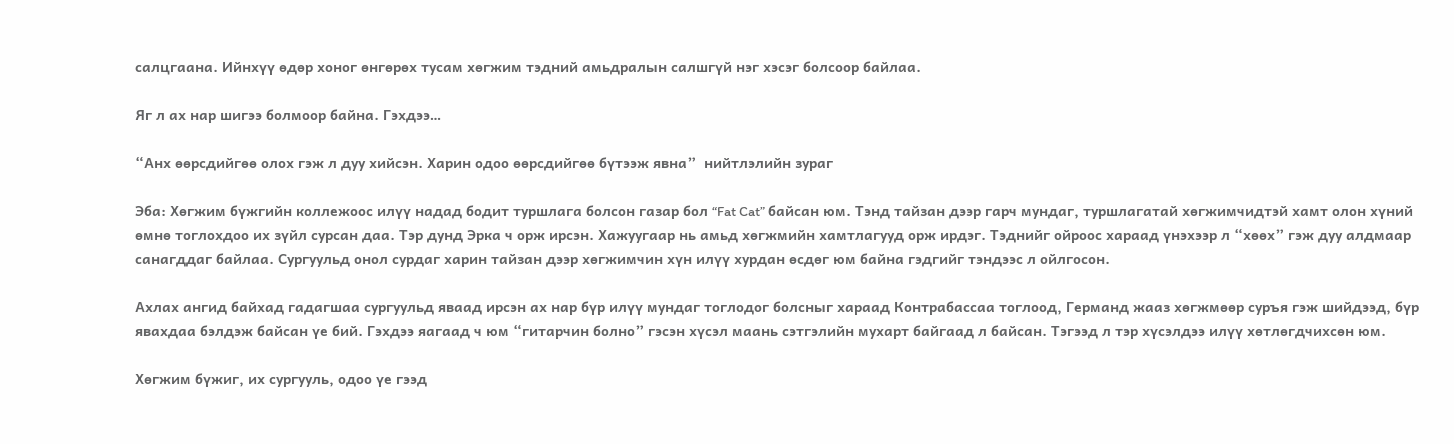салцгаана. Ийнхүү өдөр хоног өнгөрөх тусам хөгжим тэдний амьдралын салшгүй нэг хэсэг болсоор байлаа.

Яг л ах нар шигээ болмоор байна. Гэхдээ…

“Анх өөрсдийгөө олох гэж л дуу хийсэн. Харин одоо өөрсдийгөө бүтээж явна”  нийтлэлийн зураг

Эба: Хөгжим бүжгийн коллежоос илүү надад бодит туршлага болсон газар бол “Fat Cat” байсан юм. Тэнд тайзан дээр гарч мундаг, туршлагатай хөгжимчидтэй хамт олон хүний өмнө тоглохдоо их зүйл сурсан даа. Тэр дунд Эрка ч орж ирсэн. Хажуугаар нь амьд хөгжмийн хамтлагууд орж ирдэг. Тэднийг ойроос хараад үнэхээр л “хөөх” гэж дуу алдмаар санагддаг байлаа. Сургуульд онол сурдаг харин тайзан дээр хөгжимчин хүн илүү хурдан өсдөг юм байна гэдгийг тэндээс л ойлгосон.

Ахлах ангид байхад гадагшаа сургуульд яваад ирсэн ах нар бүр илүү мундаг тоглодог болсныг хараад Контрабассаа тоглоод, Германд жааз хөгжмөөр суръя гэж шийдээд, бүр явахдаа бэлдэж байсан үе бий. Гэхдээ яагаад ч юм “гитарчин болно” гэсэн хүсэл маань сэтгэлийн мухарт байгаад л байсан. Тэгээд л тэр хүсэлдээ илүү хөтлөгдчихсөн юм.

Хөгжим бүжиг, их сургууль, одоо үе гээд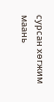сурсан хөгжим маань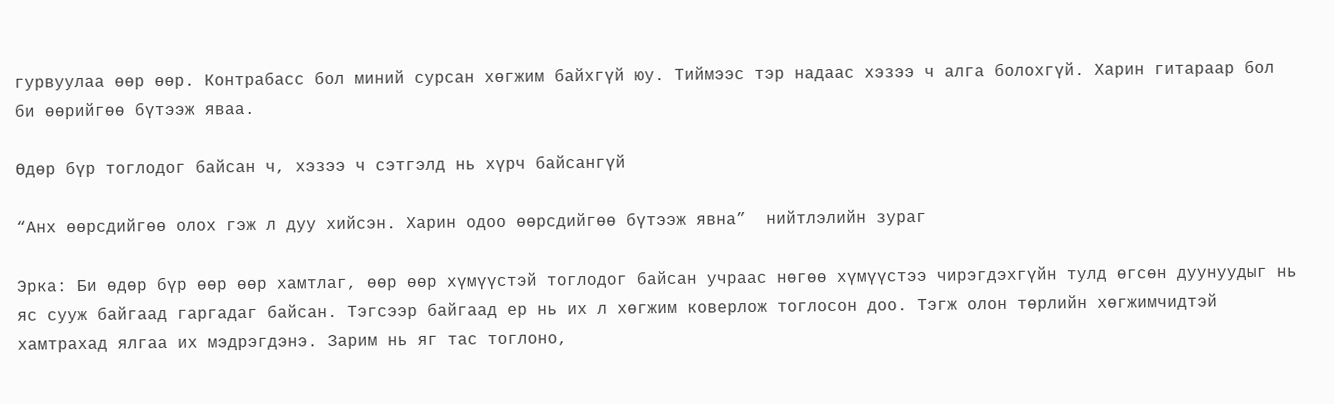гурвуулаа өөр өөр. Контрабасс бол миний сурсан хөгжим байхгүй юу. Тиймээс тэр надаас хэзээ ч алга болохгүй. Харин гитараар бол би өөрийгөө бүтээж яваа.

Өдөр бүр тоглодог байсан ч, хэзээ ч сэтгэлд нь хүрч байсангүй

“Анх өөрсдийгөө олох гэж л дуу хийсэн. Харин одоо өөрсдийгөө бүтээж явна”  нийтлэлийн зураг

Эрка: Би өдөр бүр өөр өөр хамтлаг, өөр өөр хүмүүстэй тоглодог байсан учраас нөгөө хүмүүстээ чирэгдэхгүйн тулд өгсөн дуунуудыг нь яс сууж байгаад гаргадаг байсан. Тэгсээр байгаад ер нь их л хөгжим коверлож тоглосон доо. Тэгж олон төрлийн хөгжимчидтэй хамтрахад ялгаа их мэдрэгдэнэ. Зарим нь яг тас тоглоно,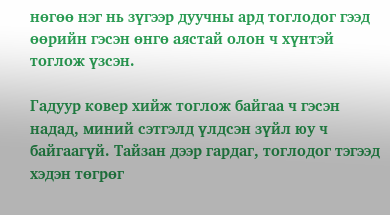нөгөө нэг нь зүгээр дуучны ард тоглодог гээд өөрийн гэсэн өнгө аястай олон ч хүнтэй тоглож үзсэн.

Гадуур ковер хийж тоглож байгаа ч гэсэн надад, миний сэтгэлд үлдсэн зүйл юу ч байгаагүй. Тайзан дээр гардаг, тоглодог тэгээд хэдэн төгрөг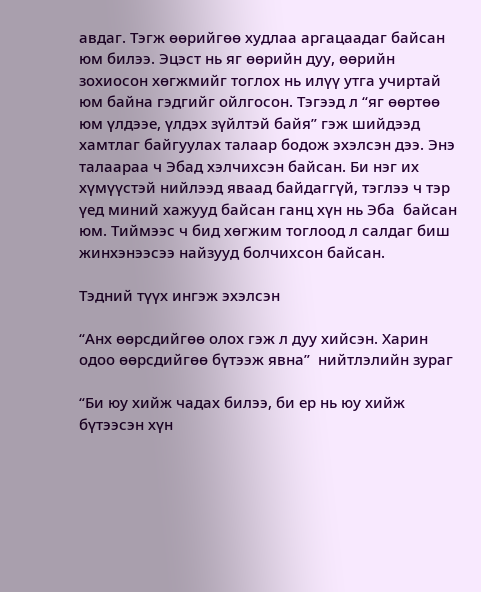авдаг. Тэгж өөрийгөө худлаа аргацаадаг байсан юм билээ. Эцэст нь яг өөрийн дуу, өөрийн зохиосон хөгжмийг тоглох нь илүү утга учиртай юм байна гэдгийг ойлгосон. Тэгээд л “яг өөртөө юм үлдээе, үлдэх зүйлтэй байя” гэж шийдээд хамтлаг байгуулах талаар бодож эхэлсэн дээ. Энэ талаараа ч Эбад хэлчихсэн байсан. Би нэг их хүмүүстэй нийлээд яваад байдаггүй, тэглээ ч тэр үед миний хажууд байсан ганц хүн нь Эба  байсан юм. Тиймээс ч бид хөгжим тоглоод л салдаг биш жинхэнээсээ найзууд болчихсон байсан.

Тэдний түүх ингэж эхэлсэн

“Анх өөрсдийгөө олох гэж л дуу хийсэн. Харин одоо өөрсдийгөө бүтээж явна”  нийтлэлийн зураг

“Би юу хийж чадах билээ, би ер нь юу хийж бүтээсэн хүн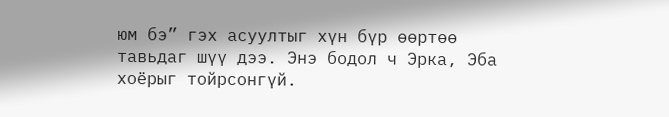юм бэ” гэх асуултыг хүн бүр өөртөө тавьдаг шүү дээ. Энэ бодол ч Эрка, Эба хоёрыг тойрсонгүй.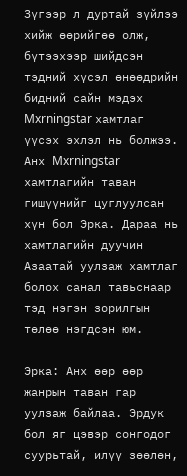Зүгээр л дуртай зүйлээ хийж өөрийгөө олж, бүтээхээр шийдсэн тэдний хүсэл өнөөдрийн бидний сайн мэдэх Mxrningstar хамтлаг үүсэх эхлэл нь болжээ. Анх Mxrningstar хамтлагийн таван гишүүнийг цуглуулсан хүн бол Эрка. Дараа нь хамтлагийн дуучин Азаатай уулзаж хамтлаг болох санал тавьснаар тэд нэгэн зорилгын төлөө нэгдсэн юм.

Эрка: Анх өөр өөр жанрын таван гар уулзаж байлаа. Эрдук бол яг цэвэр сонгодог суурьтай, илүү зөөлөн,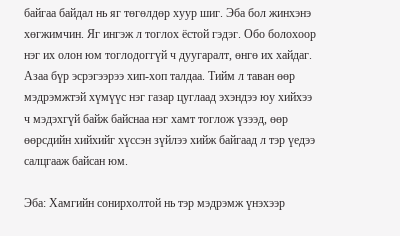байгаа байдал нь яг төгөлдөр хуур шиг. Эба бол жинхэнэ хөгжимчин. Яг ингэж л тоглох ёстой гэдэг. Обо болохоор нэг их олон юм тоглодоггүй ч дуугаралт, өнгө их хайдаг. Азаа бүр эсрэгээрээ хип-хоп талдаа. Тийм л таван өөр мэдрэмжтэй хүмүүс нэг газар цуглаад эхэндээ юу хийхээ ч мэдэхгүй байж байснаа нэг хамт тоглож үзээд, өөр өөрсдийн хийхийг хүссэн зүйлээ хийж байгаад л тэр үедээ салцгааж байсан юм.

Эба: Хамгийн сонирхолтой нь тэр мэдрэмж үнэхээр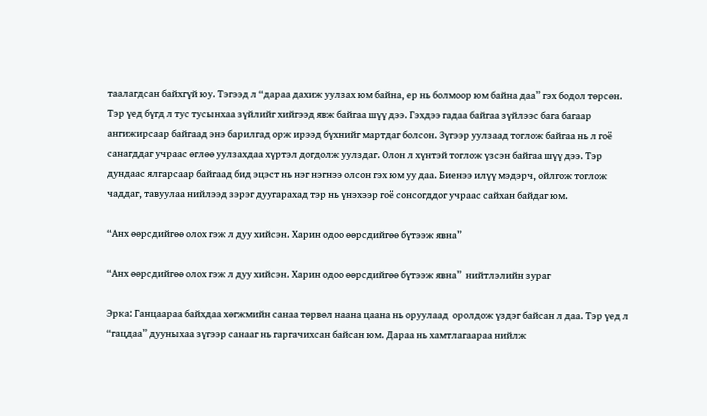таалагдсан байхгүй юу. Тэгээд л “дараа дахиж уулзах юм байна, ер нь болмоор юм байна даа” гэх бодол төрсөн. Тэр үед бүгд л тус тусынхаа зүйлийг хийгээд явж байгаа шүү дээ. Гэхдээ гадаа байгаа зүйлээс бага багаар ангижирсаар байгаад энэ барилгад орж ирээд бүхнийг мартдаг болсон. Зүгээр уулзаад тоглож байгаа нь л гоё санагддаг учраас өглөө уулзахдаа хүртэл догдолж уулздаг. Олон л хүнтэй тоглож үзсэн байгаа шүү дээ. Тэр дундаас ялгарсаар байгаад бид эцэст нь нэг нэгнээ олсон гэх юм уу даа. Биенээ илүү мэдэрч, ойлгож тоглож чаддаг, тавуулаа нийлээд зэрэг дуугарахад тэр нь үнэхээр гоё сонсогддог учраас сайхан байдаг юм.

“Анх өөрсдийгөө олох гэж л дуу хийсэн. Харин одоо өөрсдийгөө бүтээж явна”

“Анх өөрсдийгөө олох гэж л дуу хийсэн. Харин одоо өөрсдийгөө бүтээж явна”  нийтлэлийн зураг

Эрка: Ганцаараа байхдаа хөгжмийн санаа төрвөл наана цаана нь оруулаад  оролдож үздэг байсан л даа. Тэр үед л “гацдаа” дууныхаа зүгээр санааг нь гаргачихсан байсан юм. Дараа нь хамтлагаараа нийлж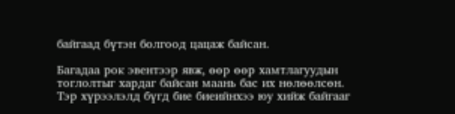байгаад бүтэн болгоод цацаж байсан.

Багадаа рок эвентээр явж, өөр өөр хамтлагуудын тоглолтыг хардаг байсан маань бас их нөлөөлсөн. Тэр хүрээлэлд бүгд бие биеийнхээ юу хийж байгааг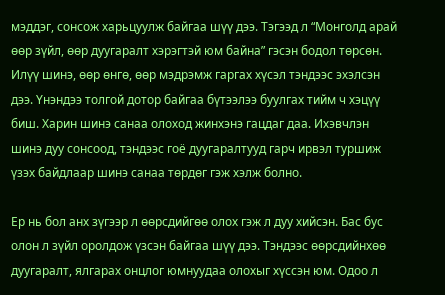мэддэг, сонсож харьцуулж байгаа шүү дээ. Тэгээд л “Монголд арай өөр зүйл, өөр дуугаралт хэрэгтэй юм байна” гэсэн бодол төрсөн. Илүү шинэ, өөр өнгө, өөр мэдрэмж гаргах хүсэл тэндээс эхэлсэн дээ. Үнэндээ толгой дотор байгаа бүтээлээ буулгах тийм ч хэцүү биш. Харин шинэ санаа олоход жинхэнэ гацдаг даа. Ихэвчлэн шинэ дуу сонсоод, тэндээс гоё дуугаралтууд гарч ирвэл туршиж үзэх байдлаар шинэ санаа төрдөг гэж хэлж болно.

Ер нь бол анх зүгээр л өөрсдийгөө олох гэж л дуу хийсэн. Бас бус олон л зүйл оролдож үзсэн байгаа шүү дээ. Тэндээс өөрсдийнхөө дуугаралт, ялгарах онцлог юмнуудаа олохыг хүссэн юм. Одоо л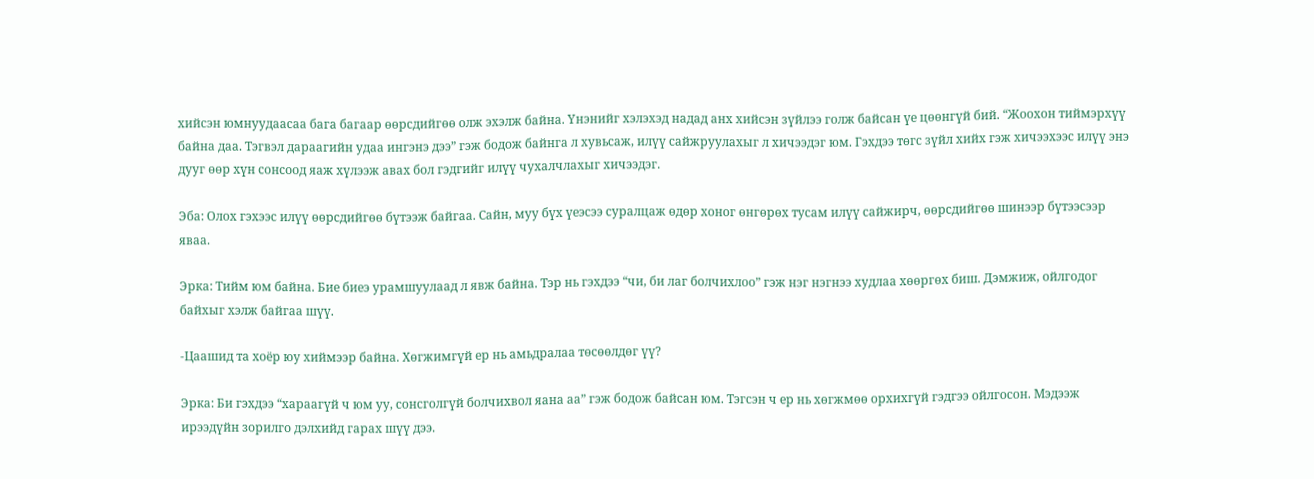хийсэн юмнуудаасаа бага багаар өөрсдийгөө олж эхэлж байна. Үнэнийг хэлэхэд надад анх хийсэн зүйлээ голж байсан үе цөөнгүй бий. “Жоохон тиймэрхүү байна даа. Тэгвэл дараагийн удаа ингэнэ дээ” гэж бодож байнга л хувьсаж, илүү сайжруулахыг л хичээдэг юм. Гэхдээ төгс зүйл хийх гэж хичээхээс илүү энэ дууг өөр хүн сонсоод яаж хүлээж авах бол гэдгийг илүү чухалчлахыг хичээдэг.

Эба: Олох гэхээс илүү өөрсдийгөө бүтээж байгаа. Сайн, муу бүх үеэсээ суралцаж өдөр хоног өнгөрөх тусам илүү сайжирч, өөрсдийгөө шинээр бүтээсээр яваа.

Эрка: Тийм юм байна. Бие биеэ урамшуулаад л явж байна. Тэр нь гэхдээ “чи, би лаг болчихлоо” гэж нэг нэгнээ худлаа хөөргөх биш. Дэмжиж, ойлгодог байхыг хэлж байгаа шүү.

-Цаашид та хоёр юу хиймээр байна. Хөгжимгүй ер нь амьдралаа төсөөлдөг үү?

Эрка: Би гэхдээ “хараагүй ч юм уу, сонсголгүй болчихвол яана аа” гэж бодож байсан юм. Тэгсэн ч ер нь хөгжмөө орхихгүй гэдгээ ойлгосон. Мэдээж ирээдүйн зорилго дэлхийд гарах шүү дээ.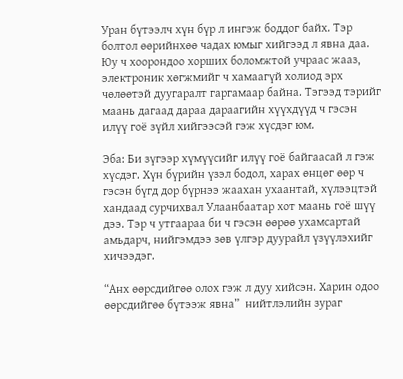Уран бүтээлч хүн бүр л ингэж боддог байх. Тэр болтол өөрийнхөө чадах юмыг хийгээд л явна даа. Юу ч хоорондоо хорших боломжтой учраас жааз, электроник хөгжмийг ч хамаагүй холиод эрх чөлөөтэй дуугаралт гаргамаар байна. Тэгээд тэрийг маань дагаад дараа дараагийн хүүхдүүд ч гэсэн илүү гоё зүйл хийгээсэй гэж хүсдэг юм.

Эба: Би зүгээр хүмүүсийг илүү гоё байгаасай л гэж хүсдэг. Хүн бүрийн үзэл бодол, харах өнцөг өөр ч гэсэн бүгд дор бүрнээ жаахан ухаантай, хүлээцтэй хандаад сурчихвал Улаанбаатар хот маань гоё шүү дээ. Тэр ч утгаараа би ч гэсэн өөрөө ухамсартай амьдарч, нийгэмдээ зөв үлгэр дуурайл үзүүлэхийг хичээдэг.

“Анх өөрсдийгөө олох гэж л дуу хийсэн. Харин одоо өөрсдийгөө бүтээж явна”  нийтлэлийн зураг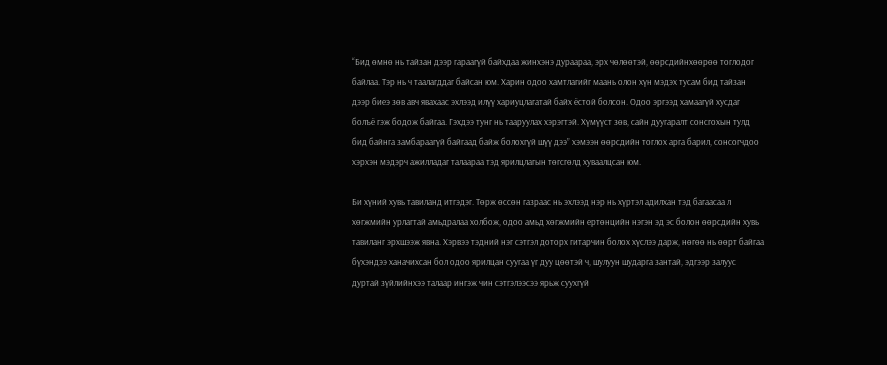“Бид өмнө нь тайзан дээр гараагүй байхдаа жинхэнэ дураараа, эрх чөлөөтэй, өөрсдийнхөөрөө тоглодог байлаа. Тэр нь ч таалагддаг байсан юм. Харин одоо хамтлагийг маань олон хүн мэдэх тусам бид тайзан дээр биеэ зөв авч явахаас эхлээд илүү хариуцлагатай байх ёстой болсон. Одоо эргээд хамаагүй хусдаг болъё гэж бодож байгаа. Гэхдээ тунг нь тааруулах хэрэгтэй. Хүмүүст зөв, сайн дуугаралт сонсгохын тулд бид байнга замбараагүй байгаад байж болохгүй шүү дээ” хэмээн өөрсдийн тоглох арга барил, сонсогчдоо хэрхэн мэдэрч ажилладаг талаараа тэд ярилцлагын төгсгөлд хуваалцсан юм.

Би хүний хувь тавиланд итгэдэг. Төрж өссөн газраас нь эхлээд нэр нь хүртэл адилхан тэд багаасаа л хөгжмийн урлагтай амьдралаа холбож, одоо амьд хөгжмийн ертөнцийн нэгэн эд эс болон өөрсдийн хувь тавиланг эрхшээж явна. Хэрвээ тэдний нэг сэтгэл доторх гитарчин болох хүслээ дарж, нөгөө нь өөрт байгаа бүхэндээ ханачихсан бол одоо ярилцан суугаа үг дуу цөөтэй ч, шулуун шударга зантай, эдгээр залуус дуртай зүйлийнхээ талаар ингэж чин сэтгэлээсээ ярьж суухгүй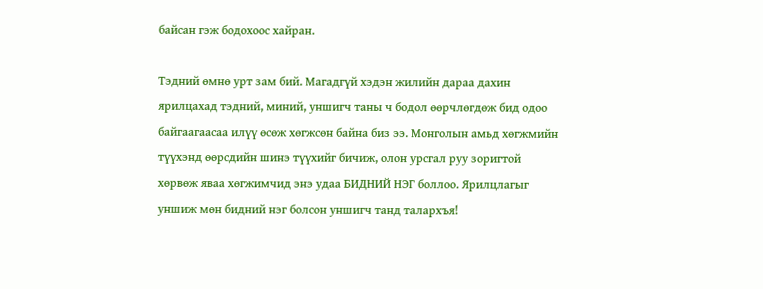байсан гэж бодохоос хайран.

Тэдний өмнө урт зам бий. Магадгүй хэдэн жилийн дараа дахин ярилцахад тэдний, миний, уншигч таны ч бодол өөрчлөгдөж бид одоо байгаагаасаа илүү өсөж хөгжсөн байна биз ээ. Монголын амьд хөгжмийн түүхэнд өөрсдийн шинэ түүхийг бичиж, олон урсгал руу зоригтой хөрвөж яваа хөгжимчид энэ удаа БИДНИЙ НЭГ боллоо. Ярилцлагыг уншиж мөн бидний нэг болсон уншигч танд талархъя!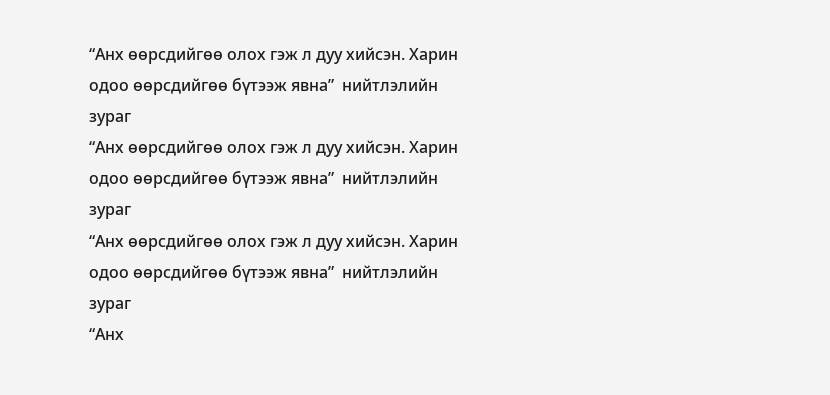“Анх өөрсдийгөө олох гэж л дуу хийсэн. Харин одоо өөрсдийгөө бүтээж явна”  нийтлэлийн зураг
“Анх өөрсдийгөө олох гэж л дуу хийсэн. Харин одоо өөрсдийгөө бүтээж явна”  нийтлэлийн зураг
“Анх өөрсдийгөө олох гэж л дуу хийсэн. Харин одоо өөрсдийгөө бүтээж явна”  нийтлэлийн зураг
“Анх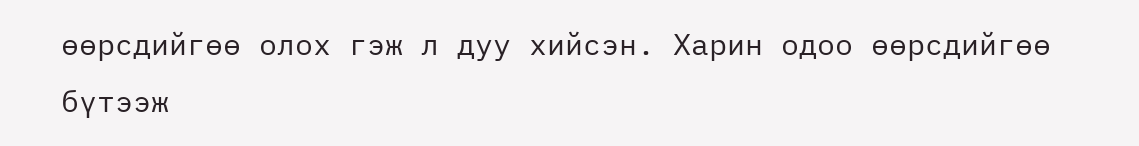өөрсдийгөө олох гэж л дуу хийсэн. Харин одоо өөрсдийгөө бүтээж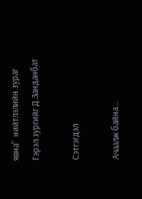явна”  нийтлэлийн зураг
Гэрэл зургийг Д.Занданбат

Сэтгэгдэл

Ачаалж байна...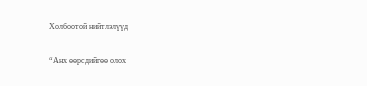Холбоотой нийтлэлүүд

“Анх өөрсдийгөө олох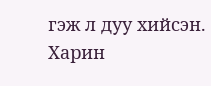гэж л дуу хийсэн. Харин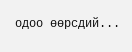одоо өөрсдий...